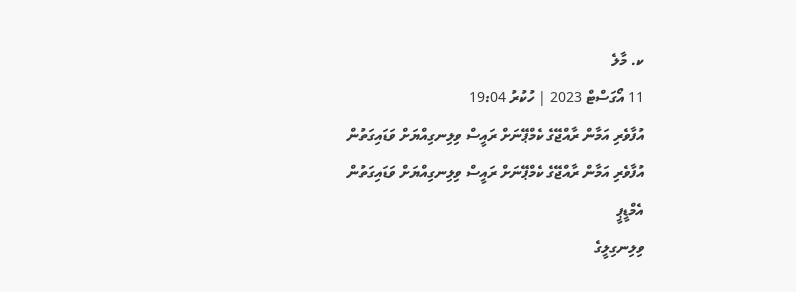ކ. މާލެ
11 އޯގަސްޓް 2023 | ހުކުރު 19:04
އުފާވެރި އަމާން ރާއްޖޭގެ ކެމްޕޭނަށް ރައީސް ވިލިނގިއްޔަށް ވަޑައިގަތުން
އުފާވެރި އަމާން ރާއްޖޭގެ ކެމްޕޭނަށް ރައީސް ވިލިނގިއްޔަށް ވަޑައިގަތުން
އެމްޑީޕީ
ވިލިނގިލީގެ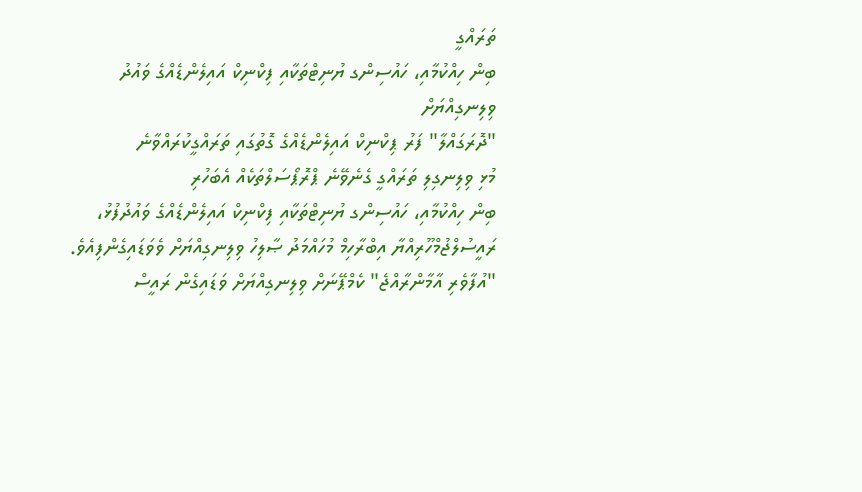ތަރައްގީ
ބިން ހިއްކުމާއި، ހައުސިންގ ޔުނިޓްތަކާއި ފިކްނިކް އައިލެންޑެއްގެ ވައުދު ވިލިނގިއްޔަށް
"ދޮރަގައްލާ" ފަރު ޕިކްނިކް އައިލެންޑެއްގެ ގޮތުގައި ތަރައްގީކުރައްވާނެ
މުޅި ވިލިނގިލި ތަރައްގީ ގެނެވޭނެ ޕްރޮޕޯސަލްތަކެއް އެބަހުރި
ބިން ހިއްކުމާއި، ހައުސިންގ ޔުނިޓްތަކާއި ފިކްނިކް އައިލެންޑެއްގެ ވައުދުފުޅު، ރައީސުލްޖުމްހޫރިއްޔާ އިބްރާހިމް މުހައްމަދު ޞާލިހު ވިލިނގިއްޔަށް ވެވަޑައިގެންފިއެވެ.
"އުފާވެރި އާމާންރާއްޖެ" ކެމްޕޭނަށް ވިލިނގިއްޔަށް ވަޑައިގެން ރައީސް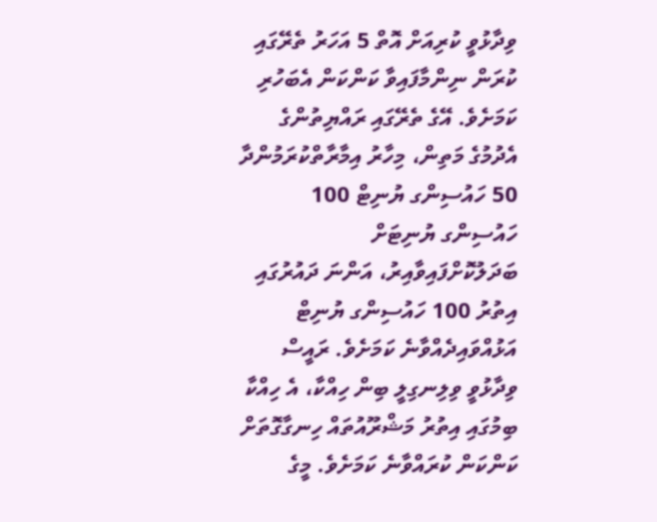ވިދާޅުވީ ކުރިއަށް އޮތް 5 އަހަރު ތެރޭގައި ކުރަން ނިންމާފައިވާ ކަންކަން އެބަހުރި ކަމަށެވެ. އޭގެ ތެރޭގައި ރައްޔިތުންގެ އެދުމުގެ މަތިން، މިހާރު އިމާރާތްކުރަމުންދާ 50 ހައުސިންގ ޔުނިޓް 100 ހައުސިންގ ޔުނިޓަށް ބަދަލުކޮށްފައިވާއިރު، އަންނަ ދައުރުގައި އިތުރު 100 ހައުސިންގ ޔުނިޓް އަޅުއްވައިދެއްވާނެ ކަމަށެވެ. ރައީސް ވިދާޅުވީ ވިލިނގިލީ ބިން ހިއްކާ، އެ ހިއްކާ ބިމުގައި އިތުރު މަޝްރޫއުތައް ހިނގާގޮތަށް ކަންކަން ކުރައްވާނެ ކަމަށެވެ. މީގެ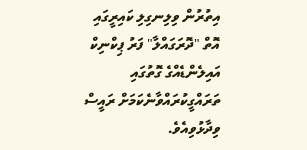އިތުރުން ވިލިނގިލި ކައިރީގައި އޮތް "ދޮރަގައްލާ" ފަރު ޕިކްނިކް އައިލެންޑެއްގެ ގޮތުގައި ތަރައްގީކުރައްވާނެކަމަށް ރައީސް ވިދާޅުވިއެވެ.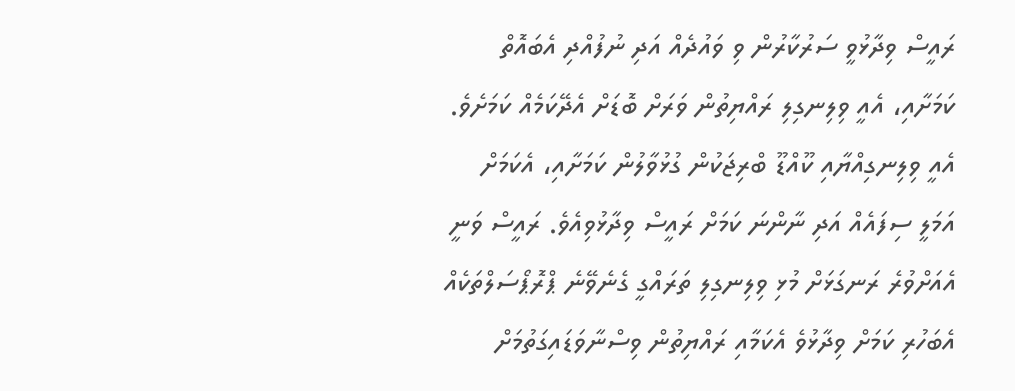ރައީސް ވިދާޅުވީ ސަރުކާރުން ވި ވައުދެއް އަދި ނުފުއްދި އެބައޮތް ކަމަށާއި، އެއީ ވިލިނގިލި ރައްޔިތުން ވަރަށް ބޮޑަށް އެދޭކަމެއް ކަމަށެވެ. އެއީ ވިލިނގިއްޔާއި ކޫއްޑޫ ބްރިޖަކުން ގުޅުވާލުން ކަމަށާއި، އެކަމަށް އަމަލީ ސިފައެއް އަދި ނާންނަ ކަމަށް ރައީސް ވިދާޅުވިއެވެ. ރައީސް ވަނީ އެއަށްވުރެ ރަނގަޅަށް މުޅި ވިލިނގިލި ތަރައްގީ ގެނެވޭނެ ޕްރޮޕޯސަލްތަކެއް އެބަހުރި ކަމަށް ވިދާޅުވެ އެކަމާއި ރައްޔިތުން ވިސްނާވަޑައިގަތުމަށް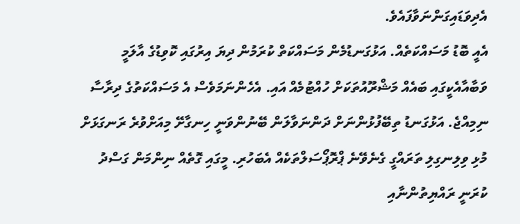އެދިވަޑައިގަންނަވާފައެވެ.
އެއީ ބޮޑު މަސައްކަތެއް. އަޅުގަނޑުމެން މަސައްކަތް ކުރަމުން ދިޔަ އިރުގައި ކޮވިޑުގެ އާލަމީ ވަބާއާއެކީގައި ބައެއް މަޝްރޫއުތަކަށް ހުއްޓުމެއް އައި. އެހެންނަމަވެސް އެ މަސައްކަތުގެ ދިރާސާ ނިމިއްޖެ. އަޅުގަނޑު ތިބޭފުޅުންނަށް ދަންނަވާލަން ބޭނުންވަނީ ހިނގާށޭ މިއަށްވުރެ ރަނގަޅަށް މުޅި ވިލިނގިލި ތަރައްގީ ގެނެވޭނެ ޕްރޮޕޯސަލްތަކެއް އެބަހުރި. މީގައި ގޮތެއް ނިންމަން ގަސްދު ކުރަނީ ރައްޔިތުންނާއި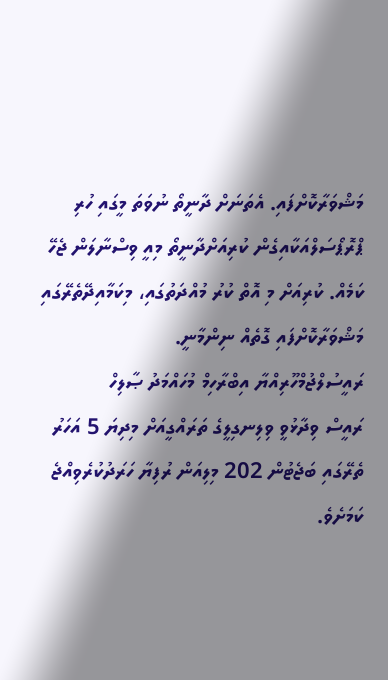މަޝްވަރާކޮށްފައި. އެތަނަށް ދާނީތޯ ނުވަތަ މީގައި ހުރި ޕްރޮޕޯސަލްއަކާއިގެން ކުރިއަށްދާނީތޯ މިއީ ވިސްނާލަން ޖެހޭ ކަމެއް. ކުރިއަށް މި އޮތް ކުރު މުއްދަތުގައި، މިކަމާއިދޭތެރޭގައި މަޝްވަރާކޮށްފައި ގޮތެއް ނިންމާނީ.
ރައީސުލްޖުމްހޫރިއްޔާ އިބްރާހިމް މުހައްމަދު ޞާލިހް
ރައީސް ވިދާޅުވީ ވިލިނގިލީގެ ތަރައްގީއަށް މިދިޔަ 5 އަހަރު ތެރޭގައި ބަޖެޓުން 202 މިލިއަން ރުފިޔާ ހަރަދުކުރެވިއްޖެ ކަމަށެވެ.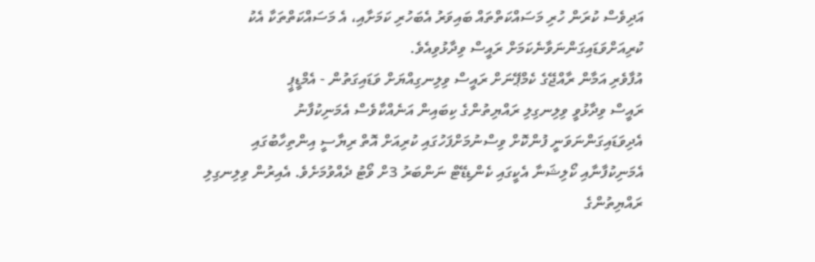އަދިވެސް ކުރަން ހުރި މަސައްކަތްތައް ބައިވަރު އެބަހުރި ކަމަށާއި، އެ މަސައްކަތްތަކާ އެކު ކުރިއަށްވަޑައިގަންނަވާނެކަމަށް ރައީސް ވިދާޅުވިއެވެ.
އުފާވެރި އަމާން ރާއްޖޭގެ ކެމްޕޭނަށް ރައީސް ވިލިނގިއްޔަށް ވަޑައިގަތުން - އެމްޑީޕީ
ރައީސް ވިދާޅުވީ ވިލިނގިލި ރައްޔިތުންގެ ކިބައިން އަނެއްކާވެސް އެމަނިކުފާނު އެދިވަޑައިގަންނަވަނީ ފުންކޮށް ވިސްނުމަށްފަހުގައި ކުރިއަށް އޮތް ރިޔާސީ އިންތިހާބުގައި އެމަނިކުފާނާއި ކޯލިޝަނާ އެކީގައި ކެންޑިޑޭޓް ނަންބަރު 3ށް ވޯޓު ދެއްވުމަށެވެ. އެއިރުން ވިލިނގިލި ރައްޔިތުންގެ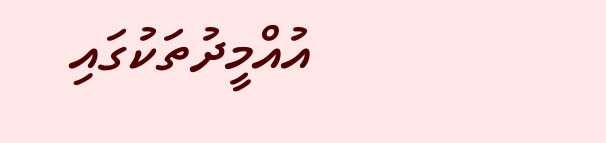އުއްމީދުތަކުގައި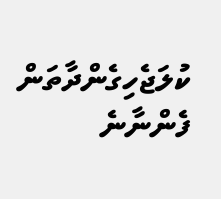ކުލަޖެހިގެންދާތަން ފެންނާނެ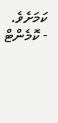ކަމަށެވެ.
- ކޮމެންޓް